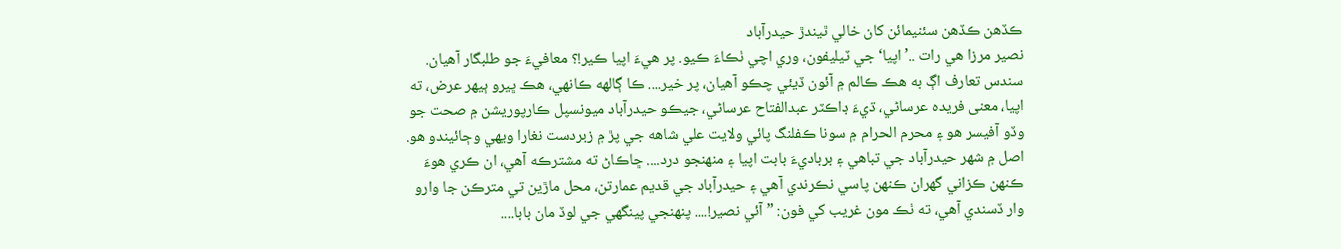ڪڏهن ڪڏهن سئنيمائن کان خالي ٿيندڙ حيدرآباد
نصير مرزا هي رات ..’اپيا‘ جي ٽيليفون، وري اچي ٺڪاءَ ڪيو. پر هيءَ اپيا ڪير!؟ معافيءَ جو طلبگار آهيان. سندس تعارف اڳ به هڪ ڪالم ۾ آئون ڏيئي چڪو آهيان، پر خير.... ڪا ڳالهه ڪانهي، هڪ ڀيرو ٻيهر عرض، ته اپيا، معنى فريده عرساڻي، ڌيءَ ڊاڪٽر عبدالفتاح عرساڻي، جيڪو حيدرآباد ميونسپل ڪارپوريشن ۾ صحت جو وڏو آفيسر هو ۽ محرم الحرام ۾ سونا ڪفلنگ پائي ولايت علي شاهه جي پڙ ۾ زبردست نغارا ويهي وڄائيندو هو.
اصل ۾ شهر حيدرآباد جي تباهي ۽ برباديءَ بابت اپيا ۽ منهنجو درد.... ڇاڪاڻ ته مشترڪه آهي، ان ڪري هوءَ ڪنهن ڪزاني گهران ڪنهن پاسي نڪرندي آهي ۽ حيدرآباد جي قديم عمارتن، محل ماڙين تي مترڪن جا وارو وار ڏسندي آهي، ته ٺڪ مون غريب کي فون: ”آئي نصير!.... پنهنجي پينگهي جي لوڏ مان بابا....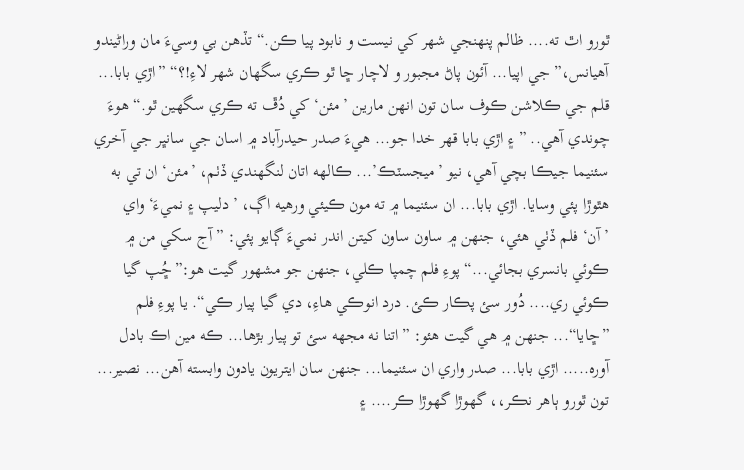ٿورو اٿ ته.... ظالم پنهنجي شهر کي نيست و نابود پيا ڪن.“ تڏهن بي وسيءَ مان وراڻيندو آهيانس،” جي اپيا... آئون پاڻ مجبور و لاچار ڇا ٿو ڪري سگهان شهر لاءِ!؟“ ”اڙي بابا... قلم جي ڪلاشن ڪوف سان تون انهن مارين ’مئن‘ کي دُڦ ته ڪري سگهين ٿو.“ هوءَ چوندي آهي.. ” ۽ اڙي بابا قهر خدا جو... هيءَ صدر حيدرآباد ۾ اسان جي سانڀر جي آخري سئنيما جيڪا بچي آهي، نيو ’ميجسٽڪ’... ڪالهه اتان لنگهندي ڏٺم، ’مئن‘ ان تي به هٿوڙا پئي وسايا. اڙي بابا... ان سئنيما ۾ ته مون ڪيئي ورهيه اڳ، ’دليپ ۽ نميءَ‘ واي ’آن‘ فلم ڏٺي هئي، جنهن ۾ ساون ساون کيتن اندر نميءَ ڳايو پئي: ”آج سکي من ۾ ڪوئي بانسري بجائي...“ پوءِ فلم چمپا ڪلي، جنهن جو مشهور گيت هو:”ڇُپ گيا ڪوئي ري.... دُور سئ پڪار ڪئ. درد انوڪي هاءِ، دي گيا پيار ڪي“. يا پوءِ فلم ”ڇايا“... جنهن ۾ هي گيت هئو: ”اتنا نه مجهه سئ تو پيار بڙها... ڪه مين اڪ بادل آوره..... اڙي بابا... صدر واري ان سئنيما... جنهن سان ايتريون يادون وابسته آهن... نصير... تون ٿورو ٻاهر نڪر،، گهوڙا گهوڙا ڪر.... ۽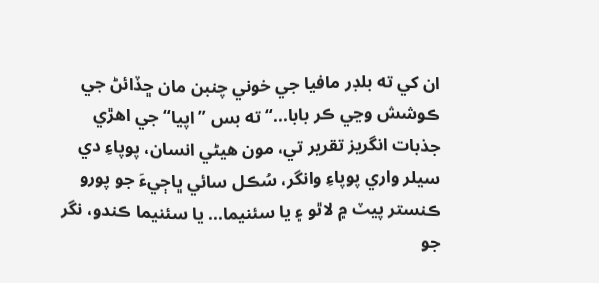ان کي ته بلڊر مافيا جي خوني چنبن مان ڇڏائڻ جي ڪوشش وڃي ڪر بابا...“ ته بس ”اپيا“ جي اهڙي جذبات انگريز تقرير تي، مون هيڻي انسان، پوپاءِ دي سيلر واري پوپاءِ وانگر، سُڪل سائي ڀاڄيءَ جو پورو ڪنستر پيٽ ۾ لاٿو ۽ يا سئنيما... يا سئنيما ڪندو، نگر جو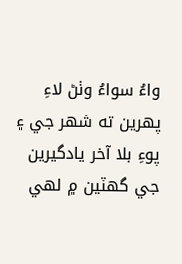واءُ سواءُ وٺڻ لاءِ پهرين ته شهر جي ۽ پوءِ بلا آخر يادگيرين جي گهٽين ۾ لهي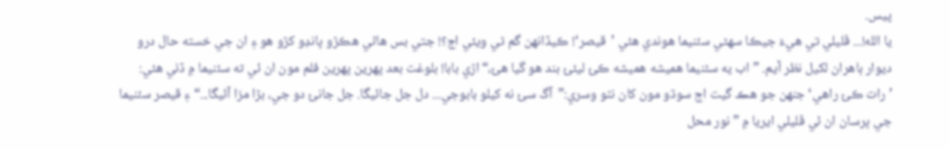پيس.
يا الله!... ڦليلي تي هيءَ جيڪا سهڻي سئنيما هوندي هئي ’قيصر‘! ڪيڏانهن گم ٿي ويئي اڄ؟! جتي بس هاڻي هڪڙو ڀانڊو کڙو هو ۽ ان جي خسته حال درو ديوار ٻاهران لکيل نظر آيم. ”اب يه سئنيما هميشه هميشه ڪئ ليئئ بند هو گيا هئ،“ اڙي بابا! بلوغت بعد پهرين پهرين فلم مون ان ئي ته سئنيما ۾ ڏٺي هئي: ’رات ڪئ راهي‘ جنهن جو هڪ گيت اڄ سوڌو مون کان نٿو وسري:”آگ سئ نه کيلو بابوجي... دل جل جائيگا. جل جانئ دو جي، بڙا مزا آئيگا...“ ۽ قيصر سئنيما جي ڀرسان ان ئي ڦليلي ايريا ۾ ”نور محل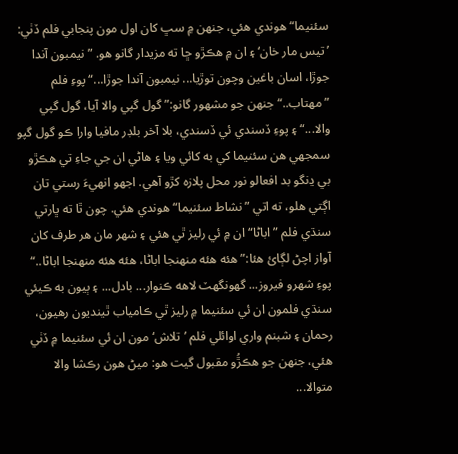سئنيما“ هوندي هئي، جنهن ۾ سڀ کان اول مون پنجابي فلم ڏٺي: ’تيس مار خان‘ ۽ ان ۾ هڪڙو ڇا ته مزيدار گانو هو. ”نيمبون آندا جوڙا، اسان باغين وچون توڙيا... نيمبون آندا جوڙا...“ پوءِ فلم ”مهتاب..“ جنهن جو مشهور گانو:”گول گپي والا آيا، گول گپي والا...“ ۽ پوءِ ڏسندي ئي ڏسندي، بلا آخر بلڊر مافيا وارا ڪو گول گپو سمجهي هن سئنيما کي به کائي ويا ۽ هاڻي ان جي جاءِ تي هڪڙو بي ڍنگو بد افعالو نور محل پلازه کڙو آهي. اجهو انهيءَ رستي تان اڳتي هلو، ته اتي ”نشاط سئنيما“ هوندي هئي. چون ٿا ته ڀارتي سنڌي فلم ”اباڻا“ ان ۾ ئي رليز ٿي هئي ۽ شهر مان هر طرف کان آواز اچڻ لڳائ هئا:” هئه هئه منهنجا اباڻا، هئه هئه منهنجا اباڻا..“ پوءِ شهرو فيروز... گهونگهٽ لاهه ڪنوار... بادل... ۽ ٻيون به ڪيئي سنڌي فلمون ان ئي سئنيما ۾ رليز ٿي ڪامياب ٿينديون رهيون، رحمان ۽ شبنم واري اوائلي فلم ’تلاش‘ مون ان ئي سئنيما ۾ ڏٺي هئي، جنهن جو هڪڙُو مقبول گيت هو: ميڻ هون رڪشا والا متوالا...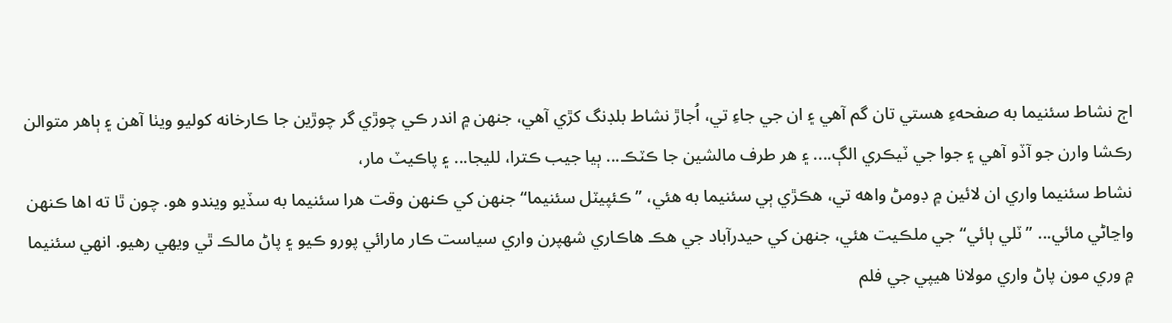اڄ نشاط سئنيما به صفحهءِ هستي تان گم آهي ۽ ان جي جاءِ تي، اُجاڙ نشاط بلڊنگ کڙي آهي، جنهن ۾ اندر ڪي چوڙي گر چوڙين جا ڪارخانه کوليو ويٺا آهن ۽ ٻاهر متوالن رڪشا وارن جو آڏو آهي ۽ جوا جي ٽيڪري الڳ.... ۽ هر طرف مالشين جا ڪٽڪ... ٻيا جيب ڪترا، لليجا... ۽ پاڪيٽ مار،
نشاط سئنيما واري ان لائين ۾ ڊومڻ واهه تي، هڪڙي ٻي سئنيما به هئي، ”ڪئپيٽل سئنيما“ جنهن کي ڪنهن وقت هرا سئنيما به سڏيو ويندو هو. چون ٿا ته اها ڪنهن واڃاڻي مائي... ”ٽلي ٻائي“ جي ملڪيت هئي، جنهن کي حيدرآباد جي هڪ هاڪاري شهپرن واري سياست ڪار مارائي پورو ڪيو ۽ پاڻ مالڪ ٿي ويهي رهيو. انهي سئنيما ۾ وري مون پاڻ واري مولانا هيپي جي فلم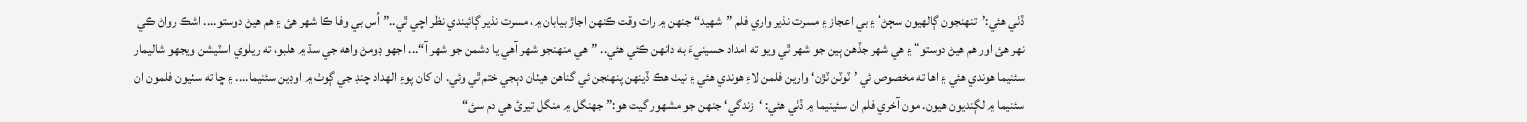ڏٺي هئي:’تنهنجون ڳالهيون سڄڻ‘ ۽ بي اعجاز ۽ مسرت نذير واري فلم ”شهيد“ جنهن ۾ رات وقت ڪنهن اجاڙ بيابان ۾، مسرت نذير ڳائيندي نظر اچي ٿي..”اُس بي وفا ڪا شهر هئ ۽ هم هيڻ دوستو.... اشڪ رواڻ ڪي نهر هئ اور هم هيڻ دوستو“ ۽ هي شهر جڏهن ٻين جو شهر ٿي ويو ته امداد حسينيءَ به دانهن ڪئي هئي.. ”هي منهنجو شهر آهي يا دشمن جو شهر آ“... اجهو ڊومڻ واهه جي سڌ ۾ هلبو، ته ريلوي اسٽيشن ويجهو شاليمار سئنيما هوندي هئي ۽ اها ته مخصوص ئي ’ٽوٽن ٽڙن‘ وارين فلمن لاءِ هوندي هئي ۽ نيٺ هڪ ڏينهن پنهنجن ئي گناهن هيٺان دٻجي ختم ٿي وئي. ان کان پوءِ الهداد چنڊ جي ڳوٺ ۾ اوڊين سئنيما.... ۽ ڇا ته سٺيون فلمون ان سئنيما ۾ لڳنديون هيون. مون آخري فلم ان سئينيما ۾ ڏٺي هئي: ‘زندگي‘ جنهن جو مشهور گيت هو:” جهنگل ۾ منگل تيرئ هي دم سئ“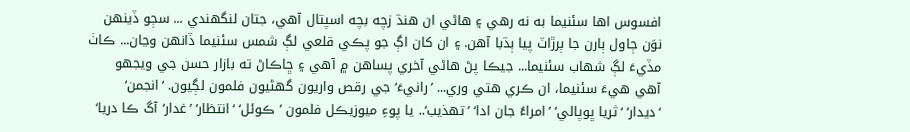افسوس اها سئنيما به نه رهي ۽ هاڻي ان هنڌ زچه بچه اسپتال آهي، جتان لنگهندي ... سڄو ڏينهن نوَن ڄاول ٻارن جا ٻرڙاٽ پيا ٻڌبا آهن. ۽ ان کان اڳ جو پڪي قلعي لڳ شمس سئنيما ڏانهن وڃان... ڪاٺ مڏيءَ لڳ شهاب سئنيما... جيڪا پڻ هاڻي آخري پساهن ۾ آهي ۽ ڇاڪاڻ ته بازار حسن جي ويجهو آهي هيءَ سئنيما، ان ڪري هتي وري... ’رانيءَ‘ جي رقص واريون گهڻيون فلمون لڳيون. ‘انجمن‘ ‘ديدار‘ ‘ثريا ڀوپالي‘ ’امراءُ جان ادا‘ ’تهذيب‘.. يا پوءِ ميوزيڪل فلمون ’ڪوئل‘ ‘انتظار‘ ’غدار‘ آگ ڪا دريا‘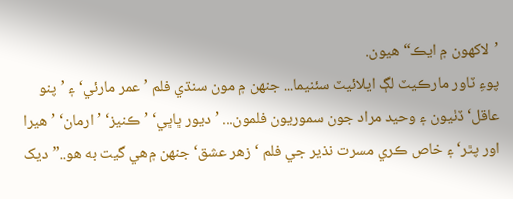’لاکهون ۾ ايڪ“ هيون.
پوءِ ٽاور مارڪيٽ لڳ ايلائيٽ سئنيما... جنهن ۾ مون سنڌي فلم ’عمر مارئي‘ ۽ ’پنو عاقل‘ ڏٺيون ۽ وحيد مراد جون سموريون فلمون... ’ديور ڀاڀي‘ ’ڪنيز‘ ’ارمان‘ ’هيرا اور پٿر‘ ۽ خاص ڪري مسرت نذير جي فلم ‘زهر عشق‘ جنهن ۾هي گيت به هو..”ديک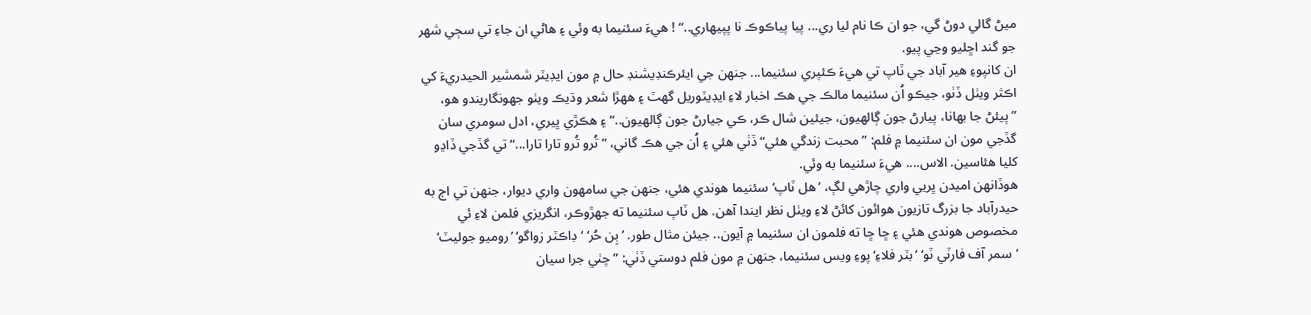ميڻ گالي دوڻ گي، جو ان ڪا نام ليا ري... پيا پياڪوڪ نا پپيهاري..“ ! هيءَ سئنيما به وئي ۽ هاڻي ان جاءِ تي سڄي شهر جو گند اڇليو وڃي پيو.
ان کانپوءِ هير آباد جي ٽاپ تي هيءَ ڪئپري سئنيما... جنهن جي ايئرڪنڊيشنڊ حال ۾ مون ايڊيٽر شمشير الحيدريءَ کي اڪثر ويٺل ڏٺو، جيڪو اُن سئنيما مالڪ جي هڪ اخبار لاءِ ايڊيٽوريل گهٽ ۽ ههڙا شعر وڌيڪ ويٺو جهونگاريندو هو، ”پيئڻ جا بهانا، پيارڻ جون ڳالهيون، جيئين شال ڪر، ڪي جيارڻ جون ڳالهيون..“ ۽ هڪڙي ڀيري، ادل سومري سان گڏجي مون ان سئنيما ۾ فلم: ”محبت زندگي هئي“ ڏٺي هئي ۽ اُن جي هڪ گاني، ”تُرو تُرو تارا تارا...“ تي گڏجي ڏاڍو کليا هئاسين. الاس.... هيءَ سئنيما به وئي.
هوڏانهن اميدن ڀريي واري چاڙهي لڳ، ’هل ٽاپ‘ سئنيما هوندي هئي، جنهن جي سامهون واري ديوار، جنهن تي اڄ به حيدرآباد جا بزرگ تازيون هوائون کائڻ لاءِ ويٺل نظر ايندا آهن. هل ٽاپ سئنيما ته جهڙوڪر، انگريزي فلمن لاءِ ئي مخصوص هوندي هئي ۽ ڇا ڇا ته فلمون ان سئنيما ۾ آيون.. جيئن مثال طور. ’بِن حُر‘ ‘ڊاڪٽر زواگو‘ ’روميو جوليٽ‘ ’سمر آف فارٽي ٽو‘ ’بٽر فلاءِ‘ پوءِ ويس سئنيما، جنهن ۾ مون فلم دوستي ڏٺي: ” چٺي جرا سيان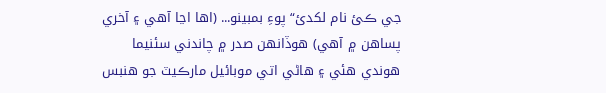جي ڪئ نام لکدئ“ پوءِ بمبينو... (اها اڃا آهي ۽ آخري پساهن ۾ آهي) هوڏانهن صدر ۾ چاندني سئنيما هوندي هئي ۽ هاڻي اتي موبائيل مارڪيٽ جو هنبس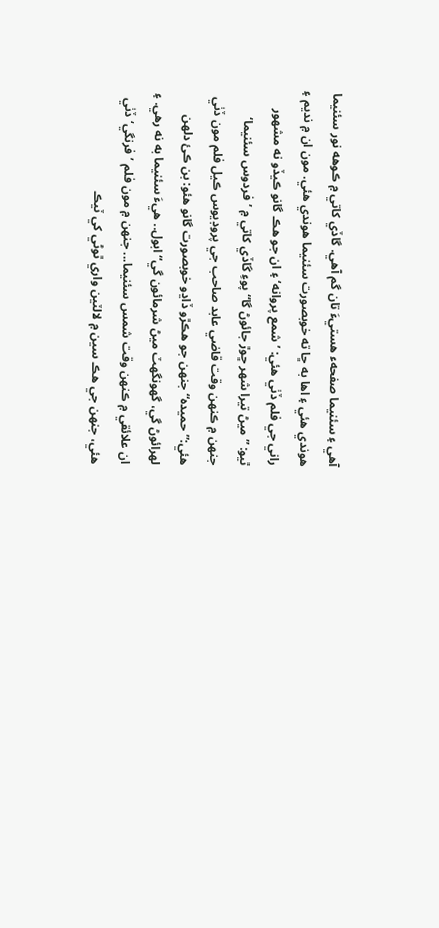آهي ۽ سئنيما صفحهء هستيءَ تان گم آهي. گاڏي کاتي ۾ ڪوهه نور سئنيما هوندي هئي ۽ اها به ڇا ته خوبصورت سئنيما هوندي هئي. مون ان ۾ نديم ۽ راني جي فلم ڏٺي هئي: ’شمع پروانه‘ ۽ ان جو هڪ گانو ڪيڏو نه مشهور ٿيو: ” ميڻ تيرا شهر ڇوڙ جائوڻ گا“ پوءِ گاڏي کاتي ۾ ’فردوس سئنيما‘ جنهن ۾ ڪنهن وقت قاضي عابد صاحب جي پروڊيوس ڪيل فلم مون ڏٺي هئي:”حميده“ جنهن جو هڪڙو ڏاڍو خوبصورت گانو هئو: بن ڪئ دلهن لهرائوڻ گي، گهونگهٽ ميڻ شرمائون گي“ ابول.. هيءَ سئنيما به نه رهي. ۽ ان علائقي ۾ ڪنهن وقت شمس سئنيما... جنهن ۾ مون فلم ’فرنگي‘ ڏٺي هئي، جنهن جي هڪ سين ۾ لالٽين واري ٿوڻي کي ٽيڪ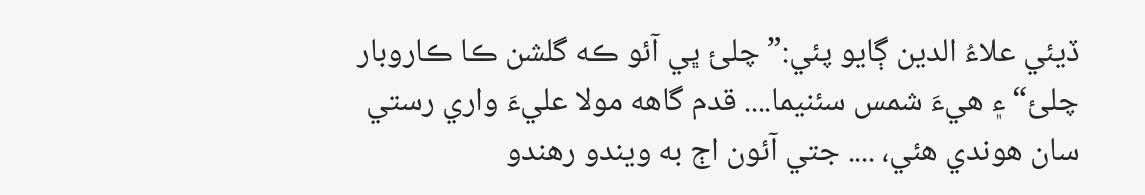ڏيئي علاءُ الدين ڳايو پئي:” چلئ ڀي آئو ڪه گلشن ڪا ڪاروبار چلئ“ ۽ هيءَ شمس سئنيما.... قدم گاهه مولا عليءَ واري رستي سان هوندي هئي، .... جتي آئون اڄ به ويندو رهندو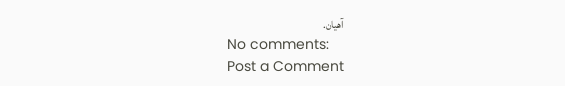آهيان.
No comments:
Post a Comment